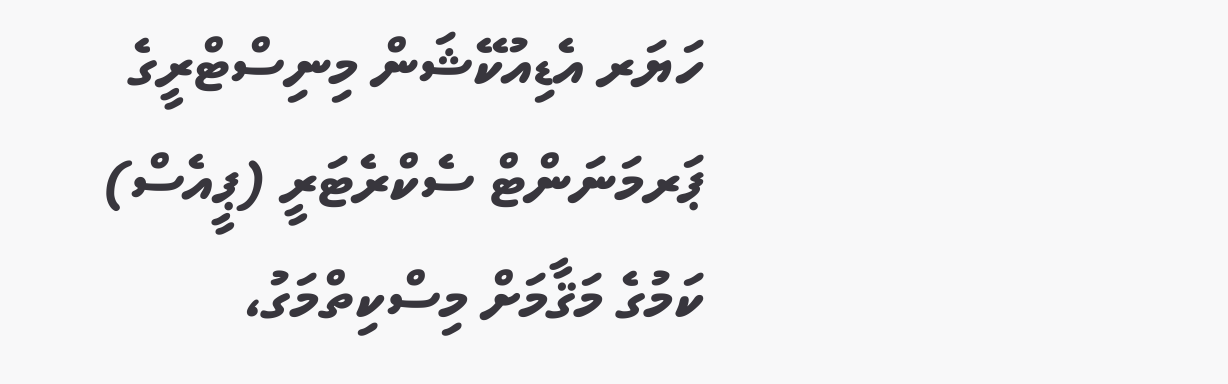ހަޔަރ އެޑިއުކޭޝަން މިނިސްޓްރީގެ ޕަރމަނަންޓް ސެކްރެޓަރީ (ޕީއެސް) ކަމުގެ މަޤާމަށް މިސްކިތްމަގު،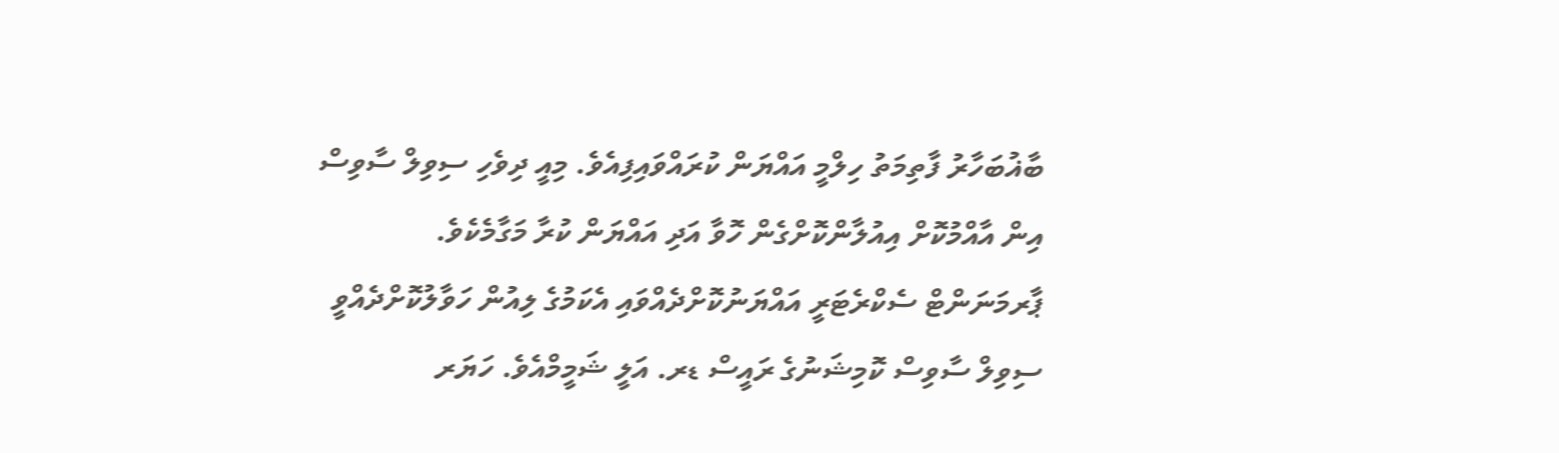ބާޣުބަހާރު ފާތިމަތު ހިލްމީ އައްޔަން ކުރައްވައިފިއެވެ. މިއީ ދިވެހި ސިވިލް ސާވިސް އިން އާއްމުކޮށް އިއުލާންކޮށްގެން ހޮވާ އަދި އައްޔަން ކުރާ މަގާމެކެވެ.
ޕާރމަނަންޓް ސެކްރެޓަރީ އައްޔަނުކޮށްދެއްވައި އެކަމުގެ ލިއުން ހަވާލުކޮށްދެއްވީ ސިވިލް ސާވިސް ކޮމިޝަނުގެ ރައީސް ޑރ. އަލީ ޝަމީމްއެވެ. ހަޔަރ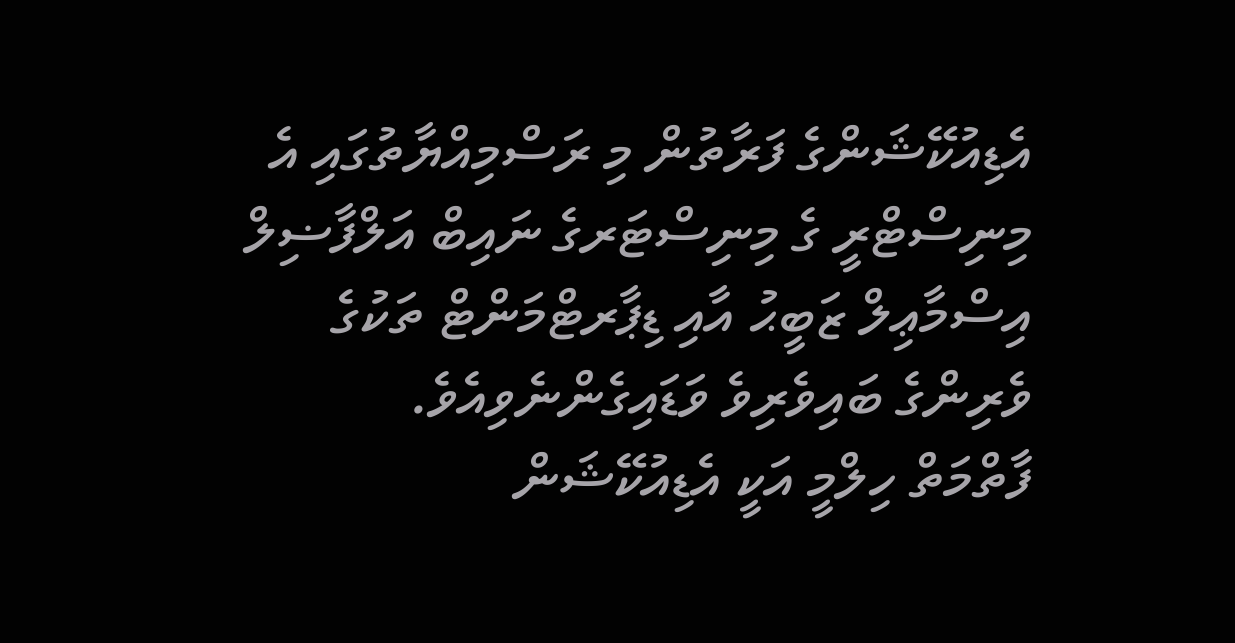އެޑިއުކޭޝަންގެ ފަރާތުން މި ރަސްމިއްޔާތުގައި އެ މިނިސްޓްރީ ގެ މިނިސްޓަރގެ ނައިބް އަލްފާޟިލް އިސްމާޢިލް ޒަބީޙު އާއި ޑިޕާރޓްމަންޓް ތަކުގެ ވެރިންގެ ބައިވެރިވެ ވަޑައިގެންނެވިއެވެ.
ފާތްމަތް ހިލްމީ އަކީ އެޑިއުކޭޝަން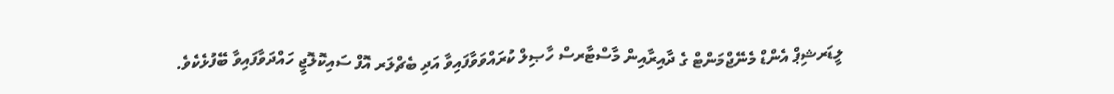ލީޑަރޝިޕް އެންޑް މެނޭޖްމަންޓް ގެ ދާއިރާއިން މާސްޓާރސް ހާޞިލް ކުރައްވަވާފައިވާ އަދި ބެޗްލަރ އޮފް ސައިކޮލޮޖީ ހައްދަވާފައިވާ ބޭފުޅެކެވެ.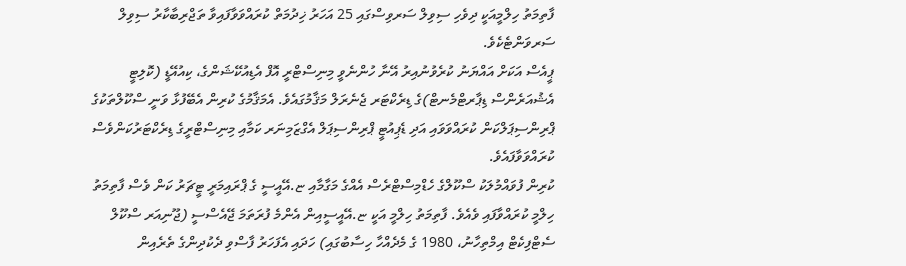ފާތިމަތު ހިލްމީއަކީ ދިވެހި ސިވިލް ސަރވިސްގައި 25 އަހަރު ޚިދުމަތް ކުރައްވަވާފައިވާ ތަޖްރިބާކާރު ސިވިލް ސަރވަންޓެކެވެ.
ޕީއެސް އަކަށް އައްޔަނު ކުރެވުނުއިރު އޭނާ ހުންނެވީ މިނިސްޓްރީ އޮފް އެޑިއުކޭޝަންގެ، ކިއުއޭޑީ (ކޮލިޓީ އެޝުއަރެންސް ޑިޕާރޓްމެނޓް)ގެ ޑިރެކްޓަރ ޖެނެރަލް މަޤާމުގައެވެ. އެމަޤާމުގެ ކުރިން އެބޭފުޅާ ވަނީ ސްކޫލްތަކުގެ ޕްރިންސިޕަލްކަން ކުރައްވަވައި އަދި ޑެޕިއުޓީ ޕްރިންސިޕަލް އެގްޒަމިނަރ ކަމާއި މިނިސްޓްރީގެ ޑިރެކްޓަރުކަންވެސް ކުރައްވަވާފައެވެ.
ކުރިން ފުވައްމުލަކު ސްކޫލްގެ ހެޑްމިސްޓްރެސް އެއްގެ މަގާމާއި ޏ.އޭއީސީ ގެ ޕްރައިމަރީ ޓީޗަރު ކަން ވެސް ފާތިމަތު ހިލްމީ ކުރައްވާފައި ވެއެވެ. ފާތިމަތު ހިލްމީ އަކީ ޏ.އޭއީސީއިން އެންމެ ފުރަތަމަ ޖޭއެސްސީ (ޖޫނިއަރ ސްކޫލް ސެޓްފިކެޓް އިމްތިހާނު، 1980 ގެ މެދެއްހާ ހިސާބުގައި) ހަދައި އެފަހަރު ފާސްވި ދެކުދިންގެ ތެރެއިން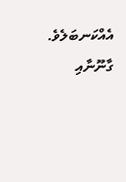އެއްކަނބަލެވެ.
ގާނޫނާއި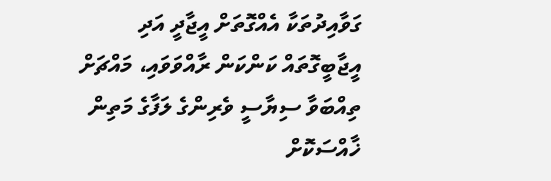ގަވާއިދުތަކާ އެއްގޮތަށް އީޖާދީ އަދި އީޖާބީގޮތައް ކަންކަން ރާއްވަވައި، މައްޗަށް ތިއްބަވާ ސިޔާސީ ވެރިންގެ ލަފާގެ މަތިން ޚާއްސަކޮށް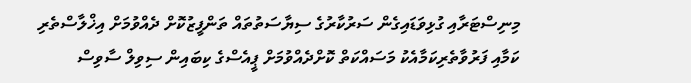މިނިސްޓަރާއި ގުޅިވަޑައިގެން ސަރުކާރުގެ ސިޔާސަތުތައް ތަންފީޒުކޮށް ދެއްވުމަށް އިޚްލާސްތެރި ކަމާއި ފަރުވާތެރިކަމާއެކު މަސައްކަތް ކޮށްދެއްވުމަށް ޕީއެސްގެ ކިބައިން ސިވިލް ސާވިސް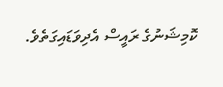ކޮމިޝަނުގެ ރައީސް އެދިވަޑައިގަތެވެ.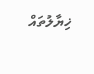ޚިޔާލުތައް